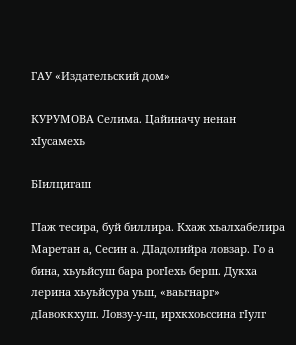ГАУ «Издательский дом»

КУРУМОВА Селима. Цайиначу ненан хIусамехь

БIилцигаш

ГIаж тесира, буй биллира. Кхаж хьалхабелира Маретан а, Сесин а. ДӀадолийра ловзар. Го а бина, хьуьйсуш бара рогӀехь берш. Дукха лерина хьуьйсура уьш, «ваьгнарг» дӀавоккхуш. Ловзу-у-ш, ирхкхоьссина гӀулг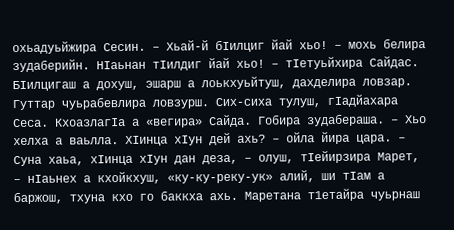охьадуьйжира Сесин. – Хьай-й бӀилциг йай хьо! – мохь белира зудаберийн. НӀаьнан тӀилдиг йай хьо! – тӀетуьйхира Сайдас.
БӀилцигаш а дохуш, эшарш а лоькхуьйтуш, дахделира ловзар. Гуттар чуьрабевлира ловзурш. Сих-сиха тулуш, гӀадйахара Сеса. КхоазлагӀа а «вегира» Сайда. Гобира зудабераша. – Хьо хелха а ваьлла. ХӀинца хӀун дей ахь? – ойла йира цара. – Суна хаьа, хӀинца хӀун дан деза, – олуш, тӀейирзира Марет, – нӀаьнех а кхойкхуш, «ку-ку-реку-ук» алий, ши тӀам а баржош, тхуна кхо го баккха ахь. Маретана т1етайра чуьрнаш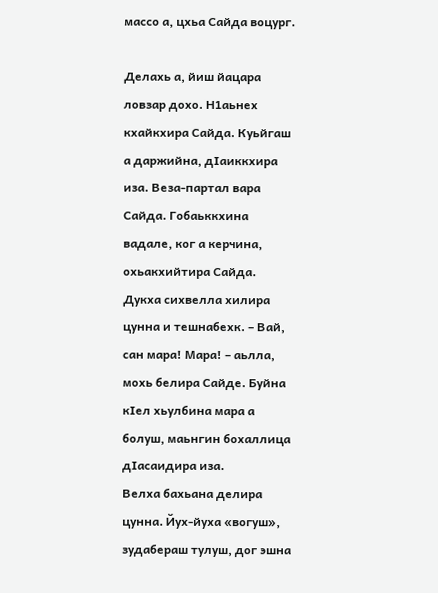массо а, цхьа Сайда воцург.

Делахь а, йиш йацара ловзар дохо. Н1аьнех кхайкхира Сайда. Куьйгаш а даржийна, дӀаиккхира иза. Веза-партал вара Сайда. Гобаьккхина вадале, ког а керчина, охьакхийтира Сайда.
Дукха сихвелла хилира цунна и тешнабехк. – Вай, сан мара! Мара! – аьлла, мохь белира Сайде. Буйна кӀел хьулбина мара а болуш, маьнгин бохаллица дӀасаидира иза.
Велха бахьана делира цунна. Йух-йуха «вогуш», зудабераш тулуш, дог эшна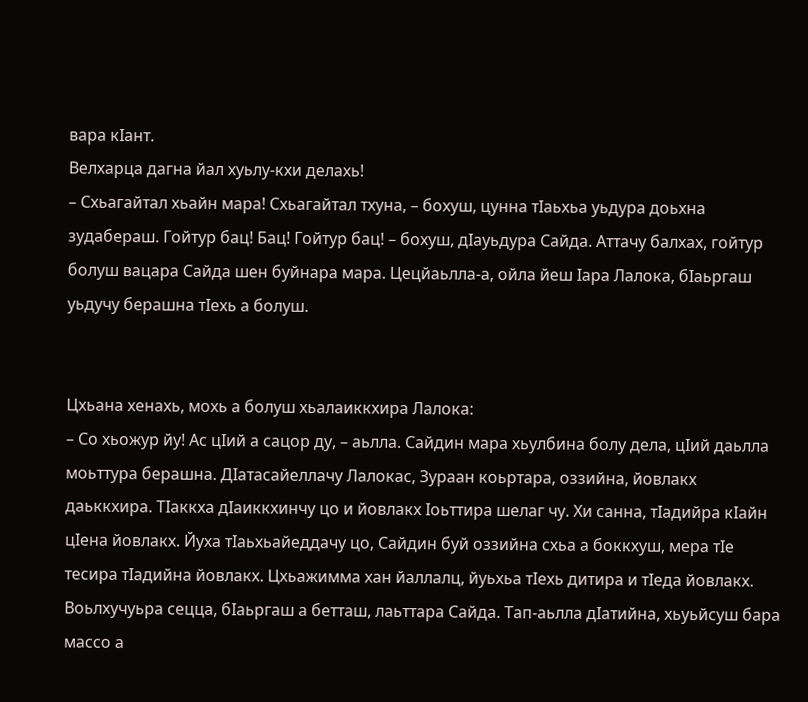вара кӀант.
Велхарца дагна йал хуьлу-кхи делахь!
– Схьагайтал хьайн мара! Схьагайтал тхуна, – бохуш, цунна тӀаьхьа уьдура доьхна зудабераш. Гойтур бац! Бац! Гойтур бац! – бохуш, дӀауьдура Сайда. Аттачу балхах, гойтур болуш вацара Сайда шен буйнара мара. Цецйаьлла-а, ойла йеш Ӏара Лалока, бӀаьргаш уьдучу берашна тӀехь а болуш.


Цхьана хенахь, мохь а болуш хьалаиккхира Лалока:
– Со хьожур йу! Ас цӀий а сацор ду, – аьлла. Сайдин мара хьулбина болу дела, цӀий даьлла моьттура берашна. ДӀатасайеллачу Лалокас, Зураан коьртара, оззийна, йовлакх даьккхира. ТӀаккха дӀаиккхинчу цо и йовлакх Ӏоьттира шелаг чу. Хи санна, тӀадийра кӀайн цӀена йовлакх. Йуха тӀаьхьайеддачу цо, Сайдин буй оззийна схьа а боккхуш, мера тӀе тесира тӀадийна йовлакх. Цхьажимма хан йаллалц, йуьхьа тӀехь дитира и тӀеда йовлакх. Воьлхучуьра сецца, бӀаьргаш а бетташ, лаьттара Сайда. Тап-аьлла дӀатийна, хьуьйсуш бара массо а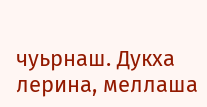чуьрнаш. Дукха лерина, меллаша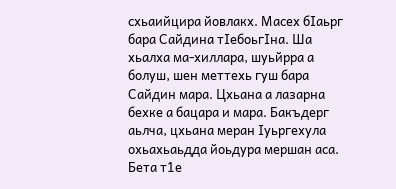схьаийцира йовлакх. Масех бӀаьрг бара Сайдина тӀебоьгӀна. Ша хьалха ма-хиллара, шуьйрра а болуш, шен меттехь гуш бара Сайдин мара. Цхьана а лазарна бехке а бацара и мара. Бакъдерг аьлча, цхьана меран Ӏуьргехула охьахьаьдда йоьдура мершан аса. Бета т1е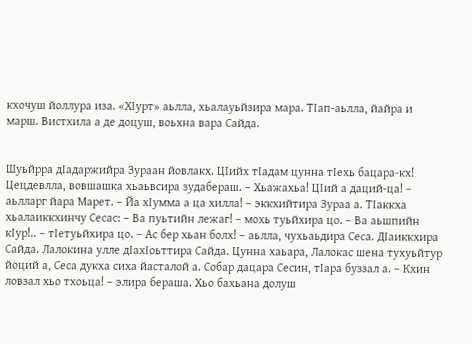кхочуш йоллура иза. «ХӀурт» аьлла, хьалауьйзира мара. ТӀап-аьлла, йайра и марш. Вистхила а де доцуш, воьхна вара Сайда.


Шуьйрра дӀадаржийра Зураан йовлакх. ЦӀийх тӀадам цунна тӀехь бацара-кх!
Цецдевлла, вовшашка хьаьвсира зудабераш. – Хьажахьа! ЦӀий а даций-ца! – аьлларг йара Марет. – Йа хӀумма а ца хилла! – эккхийтира Зураа а. ТӀаккха хьалаиккхинчу Сесас: – Ва пуьтийн лежаг! – мохь туьйхира цо. – Ва аьшпийн кӀур!.. – тӀетуьйхира цо. – Ас бер хьан болх! – аьлла, чухьаьдира Сеса. ДӀаиккхира Сайда. Лалокина улле дӀахӀоьттира Сайда. Цунна хаьара, Лалокас шена тухуьйтур йоций а, Сеса дукха сиха йасталой а. Собар дацара Сесин, тӀара буззал а. – Кхин ловзал хьо тхоьца! – элира бераша. Хьо бахьана долуш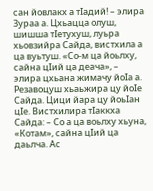сан йовлакх а тӀадий! – элира Зураа а. Цхьацца олуш, шишша тӀетухуш, луьра хьовзийра Сайда, вистхила а ца вуьтуш. «Со-м ца йоьлху, сайна цӀий ца деача», – элира цхьана жимачу йоӀа а.
Резавоцуш хьаьжира цу йоӀе Сайда. Цици йара цу йоьӀан цӀе. Вистхилира тӀаккха Сайда: – Со а ца воьлху хьуна, «Котам», сайна цӀий ца даьлча. Ас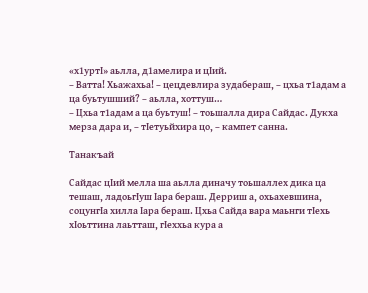«х1уртӀ» аьлла, д1амелира и цӀий.
– Ватта! Хьажахьа! – цецдевлира зудабераш, – цхьа т1адам а ца буьтушший? – аьлла, хоттуш…
– Цхьа т1адам а ца буьтуш! – тоьшалла дира Сайдас. Дукха мерза дара и, – тӀетуьйхира цо, – кампет санна.

Танакъай

Сайдас цӀий мелла ша аьлла диначу тоьшаллех дика ца тешаш, ладоьгӀуш Ӏара бераш. Дерриш а, охьахевшина, соцунгӀа хилла Ӏара бераш. Цхьа Сайда вара маьнги тӀехь хӀоьттина лаьтташ, гӀеххьа кура а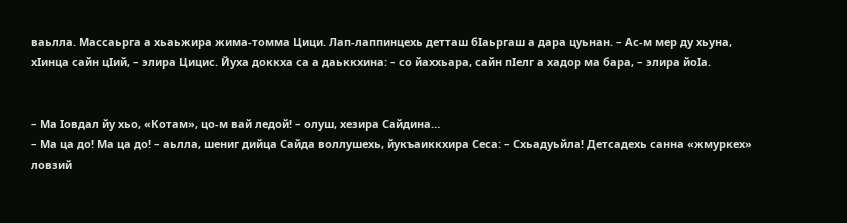ваьлла. Массаьрга а хьаьжира жима-томма Цици. Лап-лаппинцехь детташ бӀаьргаш а дара цуьнан. – Ас-м мер ду хьуна, хӀинца сайн цӀий, – элира Цицис. Йуха доккха са а даьккхина: – со йаххьара, сайн пӀелг а хадор ма бара, – элира йоӀа.


– Ма Ӏовдал йу хьо, «Котам», цо-м вай ледой! – олуш, хезира Сайдина…
– Ма ца до! Ма ца до! – аьлла, шениг дийца Сайда воллушехь, йукъаиккхира Сеса: – Схьадуьйла! Детсадехь санна «жмуркех» ловзий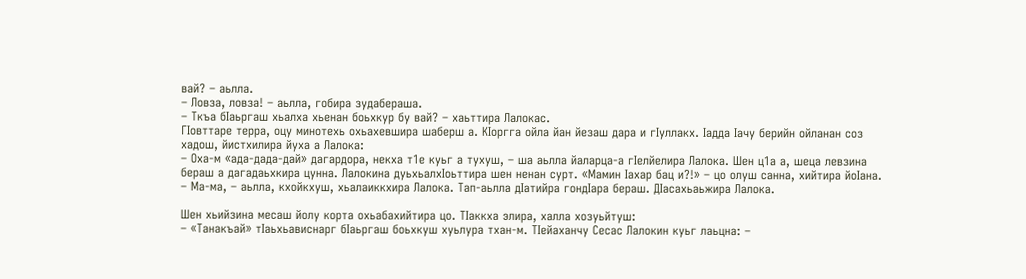вай? – аьлла.
– Ловза, ловза! – аьлла, гобира зудабераша.
– Ткъа бӀаьргаш хьалха хьенан боьхкур бу вай? – хаьттира Лалокас.
ГӀовттаре терра, оцу минотехь охьахевшира шаберш а. КӀоргга ойла йан йезаш дара и гӀуллакх. Ӏадда Ӏачу берийн ойланан соз хадош, йистхилира йуха а Лалока:
– Оха-м «ада-дада-дай» дагардора, некха т1е куьг а тухуш, – ша аьлла йаларца-а гӀелйелира Лалока. Шен ц1а а, шеца левзина бераш а дагадаьхкира цунна. Лалокина дуьхьалхӀоьттира шен ненан сурт. «Мамин Ӏахар бац и?!» – цо олуш санна, хийтира йоӀана. – Ма-ма, – аьлла, кхойкхуш, хьалаиккхира Лалока. Тап-аьлла дӀатийра гондӀара бераш. ДӀасахьаьжира Лалока.

Шен хьийзина месаш йолу корта охьабахийтира цо. ТӀаккха элира, халла хозуьйтуш:
– «Танакъай» тӀаьхьависнарг бӀаьргаш боьхкуш хуьлура тхан-м. ТӀейаханчу Сесас Лалокин куьг лаьцна: –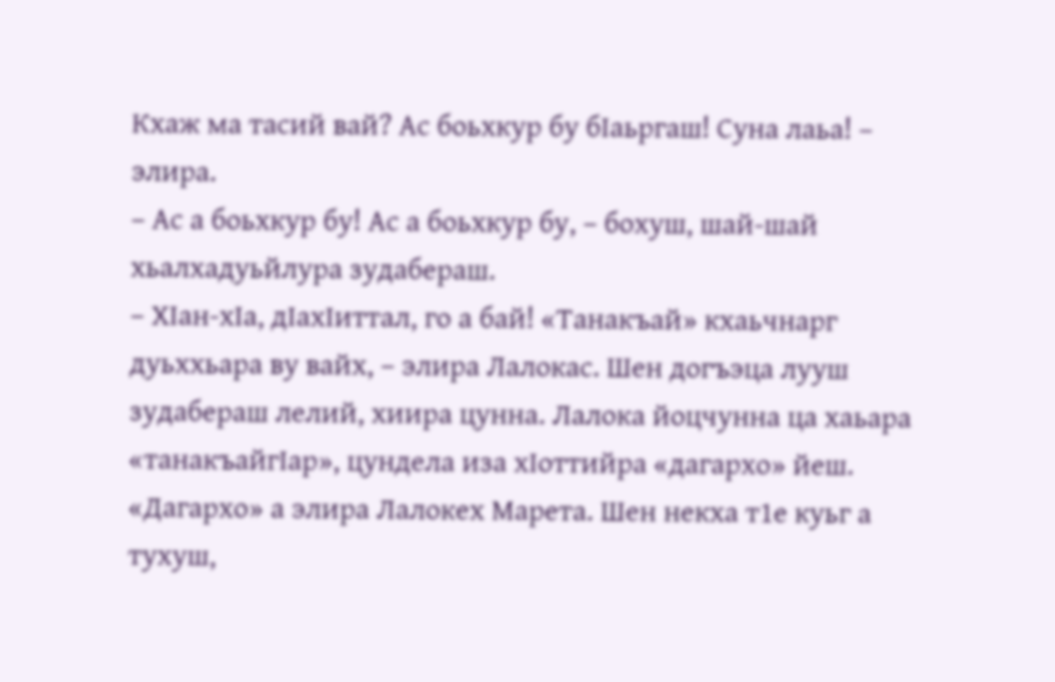Кхаж ма тасий вай? Ас боьхкур бу бӀаьргаш! Суна лаьа! – элира.
– Ас а боьхкур бу! Ас а боьхкур бy, – бохуш, шай-шай хьалхадуьйлура зудабераш.
– ХӀан-хӀа, дӀахӀиттал, го а бай! «Танакъай» кхаьчнарг дуьххьара ву вайх, – элира Лалокас. Шен догъэца лууш зудабераш лелий, хиира цунна. Лалока йоцчунна ца хаьара «танакъайгӀар», цундела иза хӀоттийра «дагархо» йеш. «Дагархо» а элира Лалокех Марета. Шен некха т1е куьг а тухуш,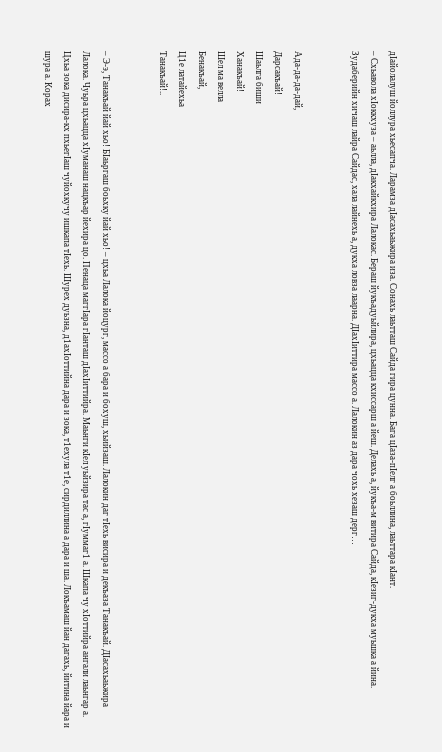дӀайолалуш йоллура хьесапча. Ларамза дӀасахьаьжира иза. Сонахь лаьтташ Сайда гира цунна. Бага цӀаза-пӀелг а боьллина, лаьттара кӀант.
– Схьавола хӀоккхуза – аьлла, дӀакхайкхира Лалокас. Бераш йукъадуьйлира, цхьацца кхиссарш а йеш. Делахь а, йукъа-м витира Сайда, кӀезиг-дукха муьшка а йина. Зудаберийн хичаш лайра Сайдас, хала лайнехь а, дукха ловза лаарна. ДӀахӀиттира массо а. Лалокин аз дара чохь хезаш дерг…


Ада-да-да-дай,
Дарсакъай!
Шаьлга биши
Ханакъай!
Шел ма велла
Бенакъай,
Ц1е латайехьа
Танакъай!..


– Э-э, Танакъай йай хьо! БӀаьргаш боьхку йай хьо! – цхьа Лалока йоцург, массо а бара и бохуш, хьийзаш. Лалокин даг тӀехь висира и декъаза Танакъай. ДӀасахьаьжира Лалока. Чуьра цхьацца хӀуманаш нацкъар йехира цо. Пенаца маггӀара гӀанташ дӀахӀиттийра. Маьнги кӀел уьйзира тас а, гӀуммаг1 а. Шкапа чу хӀоттийра ангали лаьнгар а. Цхьа зока дисира-кх пхьегӀаш чуйохкучу ишкапа тӀехь. Шурех дуьзна, д1ахӀоттийна дара и зока, т1ехула т1е, сирдиллина а дара и ша. Локъамаш йан дагахь, йитина йара и шура а. Корах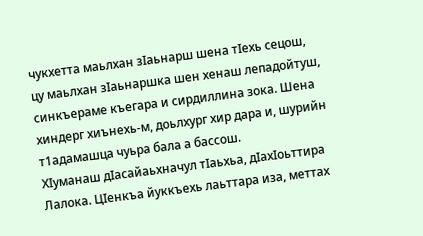чукхетта маьлхан зӀаьнарш шена тӀехь сецош, цу маьлхан зӀаьнаршка шен хенаш лепадойтуш, синкъераме къегара и сирдиллина зока. Шена хиндерг хиънехь-м, доьлхург хир дара и, шурийн т1адамашца чуьра бала а бассош.
ХӀуманаш дӀасайаьхначул тӀаьхьа, дӀахӀоьттира Лалока. ЦӀенкъа йуккъехь лаьттара иза, меттах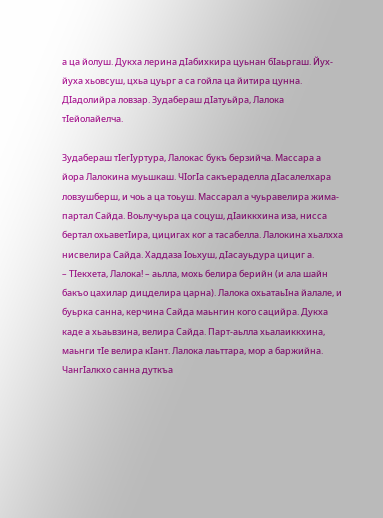а ца йолуш. Дукха лерина дӀабихкира цуьнан бӀаьргаш. Йух-йуха хьовсуш, цхьа цуьрг а са гойла ца йитира цунна. ДӀадолийра ловзар. Зудабераш дӀатуьйра, Лалока тӀейолайелча.

Зудабераш тӀегӀуртура, Лалокас букъ берзийча. Массара а йора Лалокина муьшкаш. ЧӀогӀа сакъераделла дӀасалелхара ловзушберш, и чоь а ца тоьуш. Массарал а чуьравелира жима-партал Сайда. Воьлучуьра ца соцуш, дӀаиккхина иза, нисса бертал охьаветӀира, цицигах ког а тасабелла. Лалокина хьалхха нисвелира Сайда. Хаддаза Ӏоьхуш, дӀасауьдура цициг а.
– ТӀекхета, Лалока! – аьлла, мохь белира берийн (и ала шайн бакъо цахилар дицделира царна). Лалока охьатаьӀна йалале, и буьрка санна, керчина Сайда маьнгин кого сацийра. Дукха каде а хьаьвзина, велира Сайда. Парт-аьлла хьалаиккхина, маьнги тӀе велира кӀант. Лалока лаьттара, мор а баржийна. ЧангӀалкхо санна дуткъа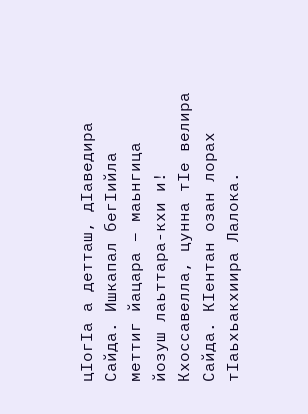цӀогӀа а детташ, дӀаведира Сайда. Ишкапал бегӀийла меттиг йацара – маьнгица йозуш лаьттара-кхи и! Кхоссавелла, цунна тӀе велира Сайда. КӀентан озан лорах тӀаьхьакхиира Лалока.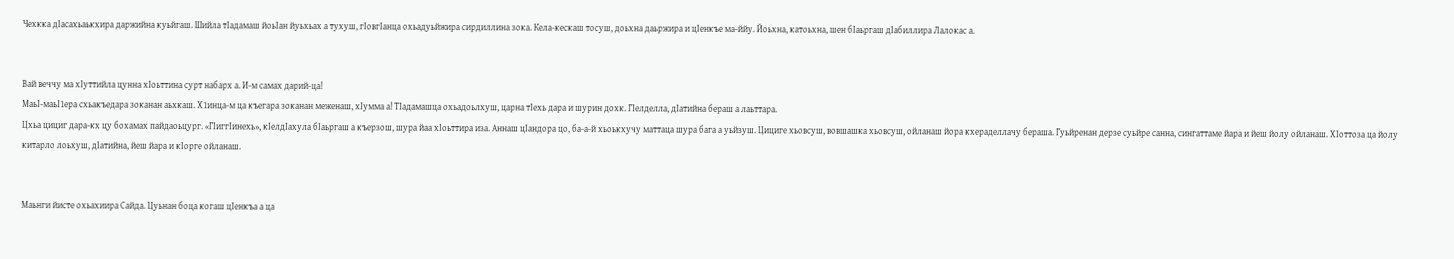Чехкка дӀасахьаькхира даржийна куьйгаш. Шийла тӀадамаш йоьӀан йуьхьах а тухуш, гӀовгӀанца охьадуьйжира сирдиллина зока. Кела-кескаш тосуш, доьхна даьржира и цӀенкъе ма-ййу. Йоьхна, катоьхна, шен бӀаьргаш дӀабиллира Лалокас а.


Вай веччу ма хӀуттийла цунна хӀоьттина сурт набарх а. И-м самах дарий-ца!
МаьӀ-маьӀ1ера схьакъедара зоканан аьхкаш. Х1инца-м ца къегара зоканан меженаш, хӀумма а! ТӀадамашца охьадоьлхуш, царна тӀехь дара и шурин дохк. ГӀелделла, дӀатийна бераш а лаьттара.
Цхьа цициг дара-кх цу бохамах пайдаоьцург. «ГӀиггӀинехь», кӀелдӀахула бӀаьргаш а къерзош, шура йаа хӀоьттира иза. Аннаш цӀандора цо, ба-а-й хьоькхучу маттаца шура бага а уьйзуш. Цициге хьовсуш, вовшашка хьовсуш, ойланаш йора кхераделлачу бераша. Гуьйренан дерзе суьйре санна, сингаттаме йара и йеш йолу ойланаш. ХӀоттоза ца йолу китарло лоьхуш, дӀатийна, йеш йара и кӀорге ойланаш.


Маьнги йисте охьахиира Сайда. Цуьнан боца когаш цӀенкъа а ца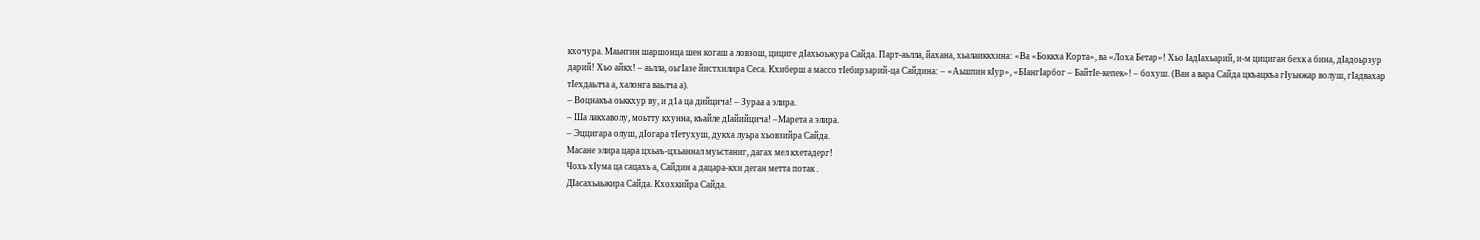кхочура. Маьнгин шаршонца шен когаш а ловзош, цициге дӀахьоьжура Сайда. Парт-аьлла, йахана, хьалаиккхина: «Ва «Боккха Корта», ва «Лоха Бетар»! Хьо ӀадӀахьарий, и-м цициган бехк а бина, дӀадоьрзур дарий! Хьо айкх! – аьлла, оьгӀазе йистхилира Сеса. Кхиберш а массо тӀебирзарий-ца Сайдина: – «Аьшпин кӀур», «БӀангӀарбог – БайтӀе-кепек»! – бохуш. (Ван а вара Сайда цкъацкъа гӀуьнжар волуш, гӀадвахар тӀехдаьлча а, халонга ваьлча а).
– Воцнакъа оьккхур ву, и д1а ца дийцича! – Зураа а элира.
– Ша лакхаволу, моьтту кхунна, къайле дӀайийцича! –Марета а элира.
– Эццигара олуш, дӀогара тӀетухуш, дукха луьра хьовзийра Сайда.
Масане элира цара цхьаъ-цхьаннал муьстаниг, дагах мел кхетадерг!
Чохь хӀума ца сацахь а, Сайдин а дацара-кхи деган метта потак .
ДӀасахьаьжира Сайда. Кхохкийра Сайда.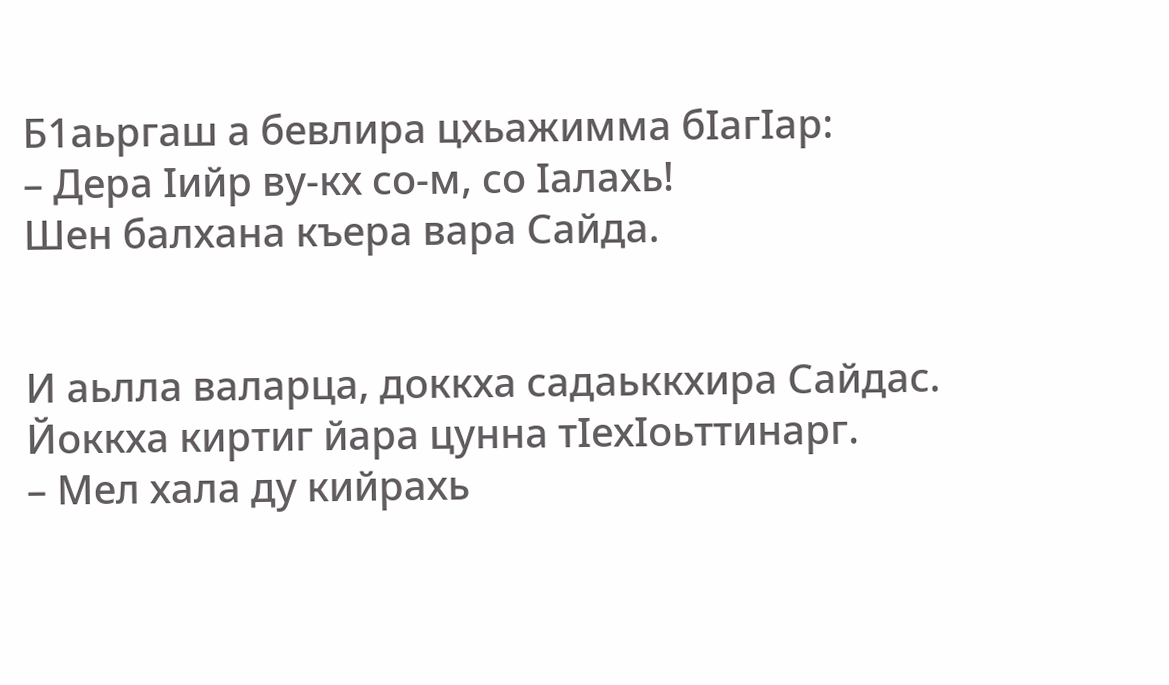Б1аьргаш а бевлира цхьажимма бӀагӀар:
– Дера Ӏийр ву-кх со-м, со Ӏалахь!
Шен балхана къера вара Сайда.


И аьлла валарца, доккха садаьккхира Сайдас. Йоккха киртиг йара цунна тӀехӀоьттинарг.
– Мел хала ду кийрахь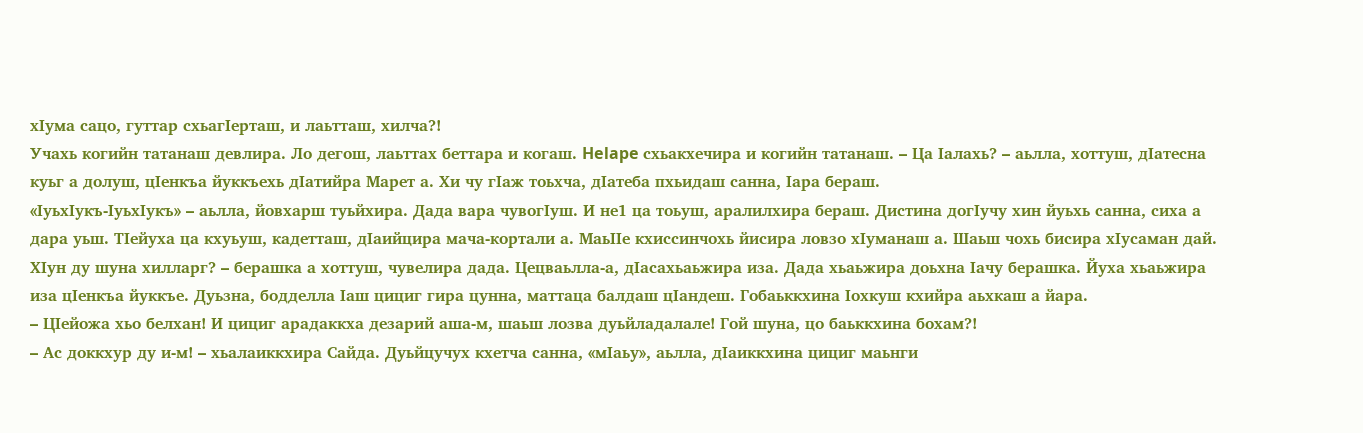хӀума сацо, гуттар схьагӀерташ, и лаьтташ, хилча?!
Учахь когийн татанаш девлира. Ло дегош, лаьттах беттара и когаш. Helape схьакхечира и когийн татанаш. – Ца Ӏалахь? – аьлла, хоттуш, дӀатесна куьг а долуш, цӀенкъа йуккъехь дӀатийра Марет а. Хи чу гӀаж тоьхча, дӀатеба пхьидаш санна, Ӏара бераш.
«ӀуьхӀукъ-ӀуьхӀукъ» – аьлла, йовхарш туьйхира. Дада вара чувогӀуш. И не1 ца тоьуш, аралилхира бераш. Дистина догӀучу хин йуьхь санна, сиха а дара уьш. ТӀейуха ца кхуьуш, кадетташ, дӀаийцира мача-кортали а. МаьӀӀе кхиссинчохь йисира ловзо хӀуманаш а. Шаьш чохь бисира хӀусаман дай.
ХӀун ду шуна хилларг? – берашка а хоттуш, чувелира дада. Цецваьлла-а, дӀасахьаьжира иза. Дада хьаьжира доьхна Ӏачу берашка. Йуха хьаьжира иза цӀенкъа йуккъе. Дуьзна, бодделла Ӏаш цициг гира цунна, маттаца балдаш цӀандеш. Гобаьккхина Ӏохкуш кхийра аьхкаш а йара.
– ЦӀейожа хьо белхан! И цициг арадаккха дезарий аша-м, шаьш лозва дуьйладалале! Гой шуна, цо баьккхина бохам?!
– Ас доккхур ду и-м! – хьалаиккхира Сайда. Дуьйцучух кхетча санна, «мӀаьу», аьлла, дӀаиккхина цициг маьнги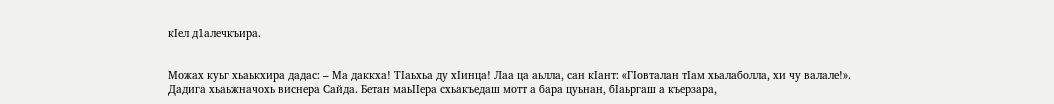кӀел д1алечкъира.


Можах куьг хьаькхира дадас: – Ма даккха! ТӀаьхьа ду хӀинца! Лаа ца аьлла, сан кӀант: «ГӀовталан тӀам хьалаболла, хи чу валале!».
Дадига хьаьжначохь виснера Сайда. Бетан маьӀӀера схьакъедаш мотт а бара цуьнан, бӀаьргаш а къерзара,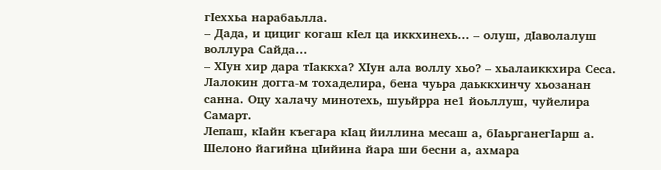гӀеххьа нарабаьлла.
– Дада, и цициг когаш кӀел ца иккхинехь… – олуш, дӀаволалуш воллура Сайда…
– ХӀун хир дара тӀаккха? ХӀун ала воллу хьо? – хьалаиккхира Сеса.
Лалокин догга-м тохаделира, бена чуьра даьккхинчу хьозанан санна. Оцу халачу минотехь, шуьйрра не1 йоьллуш, чуйелира Самарт.
Лепаш, кӀайн къегара кӀац йиллина месаш а, бӀаьрганегӀарш а. Шелоно йагийна цӀийина йара ши бесни а, ахмара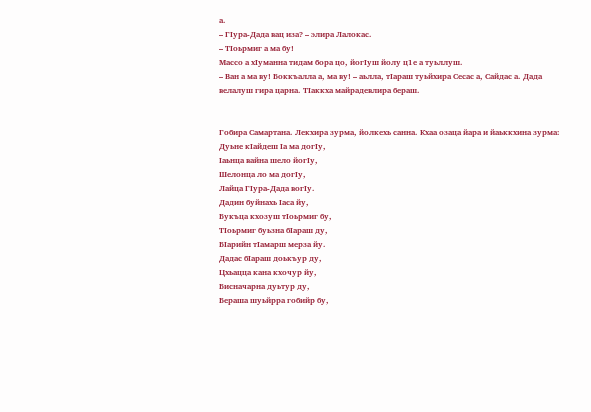а.
– ГӀура-Дада вац иза? – элира Лалокас.
– ТӀоьрмиг а ма бу!
Массо а хӀуманна тидам бора цо, йогӀуш йолу ц1е а туьллуш.
– Ван а ма ву! Боккъалла а, ма ву! – аьлла, тӀараш туьйхира Сесас а, Сайдас а. Дада велалуш гира царна. ТӀаккха майрадевлира бераш.


Гобира Самартана. Лекхира зурма, йолкехь санна. Кхаа озаца йара и йаьккхина зурма:
Дуьне кӀайдеш Ӏа ма догӀу,
Ӏаьнца вайна шело йогӀу,
Шелонца ло ма догӀу,
Лайца ГӀура-Дада вогӀу.
Дадин буйнахь Ӏаса йу,
Букъца кхозуш тӀоьрмиг бу,
ТӀоьрмиг буьзна бӀараш ду,
БӀарийн тӀамарш мерза йу.
Дадас бӀараш доькъур ду,
Цхьацца кана кхочур йу,
Бисначарна дуьтур ду,
Бераша шуьйрра гобийр бу,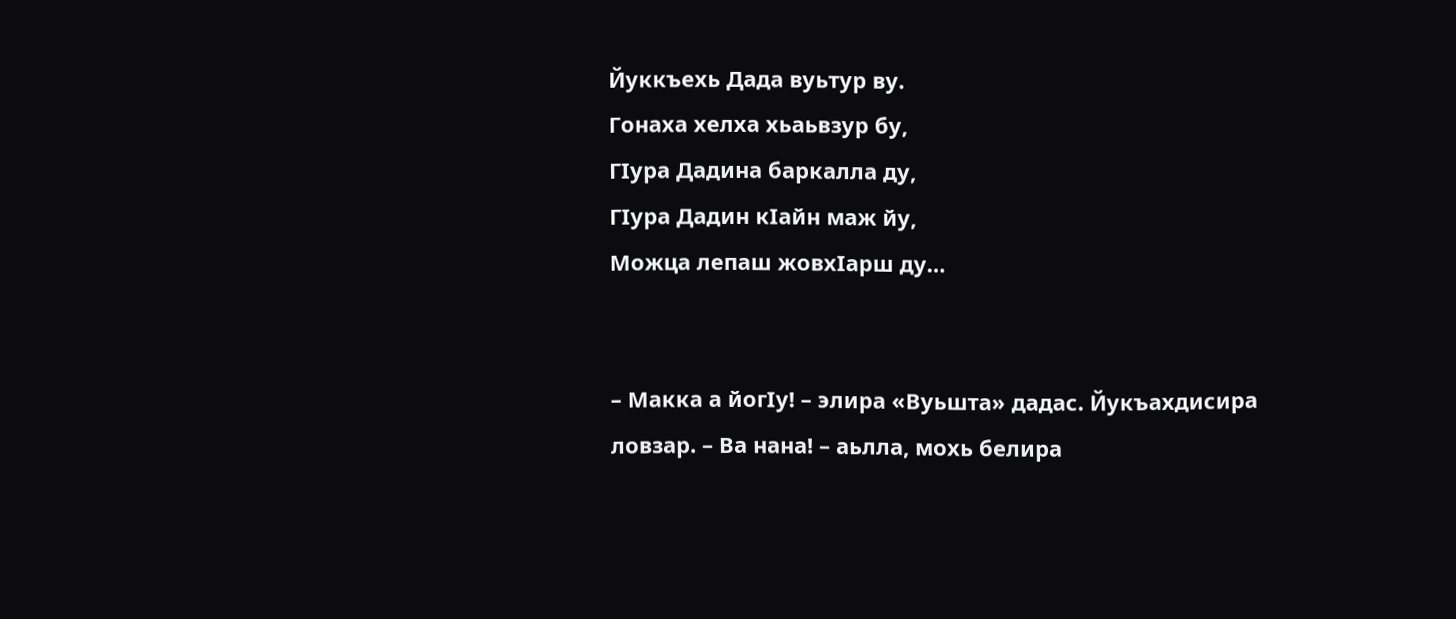Йуккъехь Дада вуьтур ву.
Гонаха хелха хьаьвзур бу,
ГӀура Дадина баркалла ду,
ГӀура Дадин кӀайн маж йу,
Можца лепаш жовхӀарш ду…


– Макка а йогӀу! – элира «Вуьшта» дадас. Йукъахдисира ловзар. – Ва нана! – аьлла, мохь белира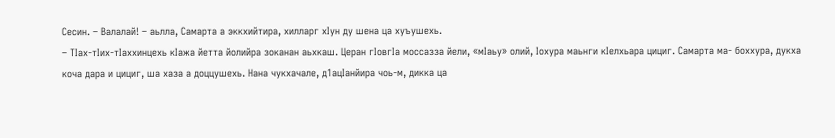Сесин. – Валалай! – аьлла, Самарта а эккхийтира, хилларг хӀун ду шена ца хуъушехь.
– ТӀах-тӀих-тӀаххинцехь кӀажа йетта йолийра зоканан аьхкаш. Церан гӀовгӀа моссазза йели, «мӀаьу» олий, Ӏохура маьнги кӀелхьара цициг. Самарта ма- боххура, дукха коча дара и цициг, ша хаза а доццушехь. Нана чукхачале, д1ацӀанйира чоь-м, дикка ца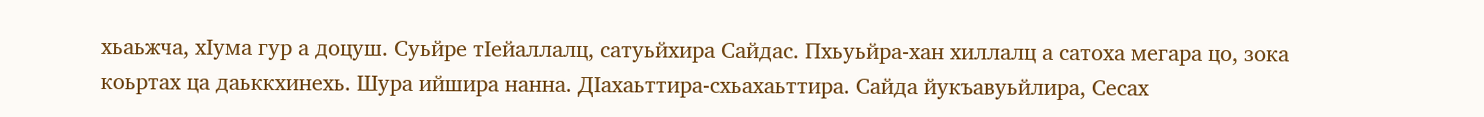хьаьжча, хӀума гур а доцуш. Суьйре тӀейаллалц, сатуьйхира Сайдас. Пхьуьйра-хан хиллалц а сатоха мегара цо, зока коьртах ца даьккхинехь. Шура ийшира нанна. ДӀахаьттира-схьахаьттира. Сайда йукъавуьйлира, Сесах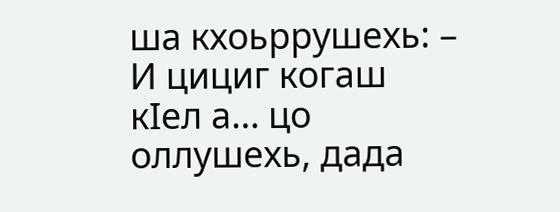ша кхоьррушехь: – И цициг когаш кӀел а… цо оллушехь, дада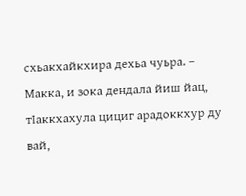схьакхайкхира дехьа чуьра. – Макка, и зока дендала йиш йац, тӀаккхахула цициг арадоккхур ду вай,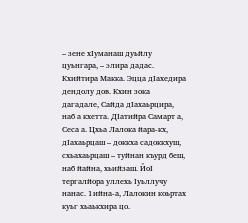– зене хӀуманаш дуьйлу цуьнгара, – элира дадас. Кхийтира Макка. Эцца дӀахедира дендолу дов. Кхин зока дагадале, Сайда дӀахаьрцира, наб а кхетта. ДӀатийра Самарт а, Сеса а. Цхьа Лалока йара-кх, дIахаьрцаш – доккха садоккхуш, схьахаьрцаш – туйнан къурд беш, наб йайна, хьийзаш. ЙоӀ тергалйора уллехь Ӏуьллучу нанас. 1ийна-а, Лалокин коьртах куьг хьаькхира цо.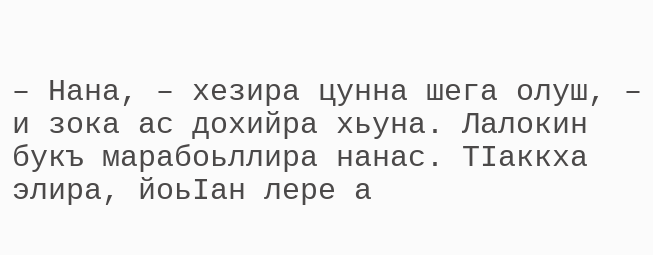– Нана, – хезира цунна шега олуш, – и зока ас дохийра хьуна. Лалокин букъ марабоьллира нанас. ТӀаккха элира, йоьӀан лере а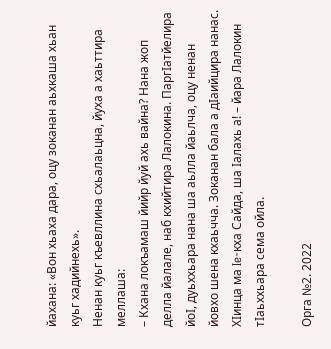йахана: «Вон хьаха дара, оцу зоканан аьхкаша хьан куьг хадийнехь».
Ненан куьг къевллина схьалаьцна, йуха а хаьттира меллаша:
– Кхана локъамаш йийр йуй ахь вайна? Нана жоп делла йалале, наб кхийтира Лалокина. ПаргӀатйелира йоӀ, дуьххьара нана ша аьлла йаьлча, оцу ненан йовхо шена кхаьчча. Зоканан бала а дӀаийцира нанас.
ХӀинца ма Ie-кха Сайда, ша Ӏалахь а! – йара Лалокин тӀаьххьара сема ойла.

Орга №2. 2022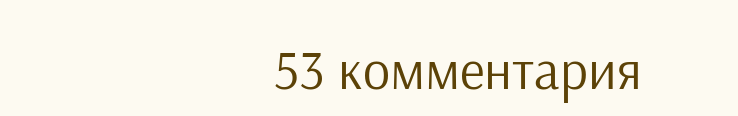53 комментария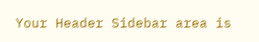Your Header Sidebar area is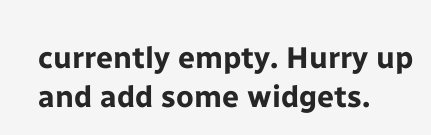currently empty. Hurry up and add some widgets.